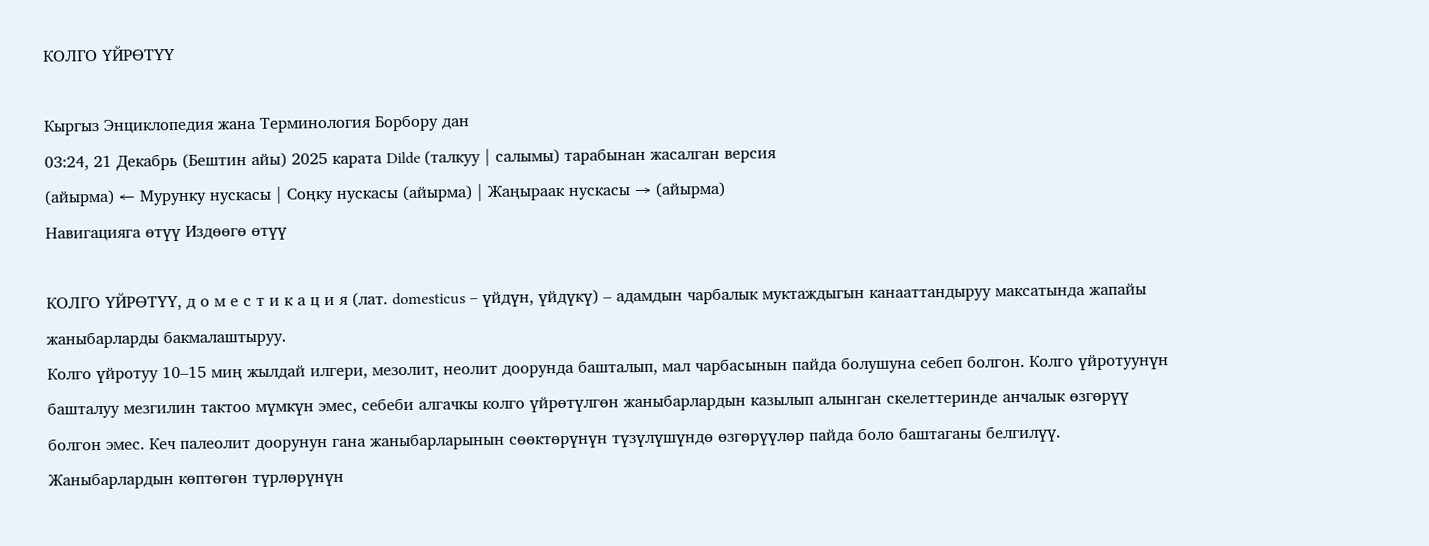КОЛГО ҮЙРӨТҮҮ

Кыргыз Энциклопедия жана Терминология Борбору дан
03:24, 21 Декабрь (Бештин айы) 2025 карата Dilde (талкуу | салымы) тарабынан жасалган версия
(айырма) ← Мурунку нускасы | Соңку нускасы (айырма) | Жаңыраак нускасы → (айырма)
Навигацияга өтүү Издөөгө өтүү

КОЛГО ҮЙРӨТҮҮ, д о м е с т и к а ц и я (лат. domesticus – үйдүн, үйдүкү) – адамдын чарбалык муктаждыгын канааттандыруу максатында жапайы жаныбарларды бакмалаштыруу.
Колго үйротуу 10–15 миң жылдай илгери, мезолит, неолит доорунда башталып, мал чарбасынын пайда болушуна себеп болгон. Колго үйротуунүн башталуу мезгилин тактоо мүмкүн эмес, себеби алгачкы колго үйрөтүлгөн жаныбарлардын казылып алынган скелеттеринде анчалык өзгөрүү болгон эмес. Кеч палеолит доорунун гана жаныбарларынын сөөктөрүнүн түзүлүшүндө өзгөрүүлөр пайда боло баштаганы белгилүү. Жаныбарлардын көптөгөн түрлөрүнүн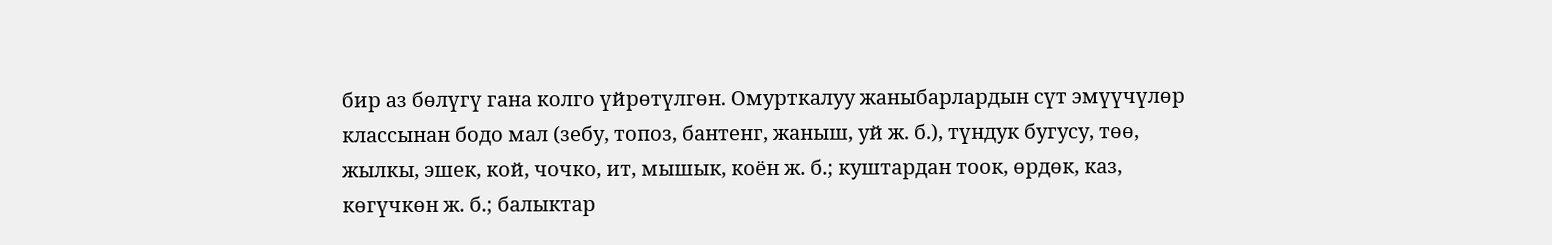бир аз бөлүгү гана колго үйрөтүлгөн. Омурткалуу жаныбарлардын сүт эмүүчүлөр классынан бодо мал (зебу, топоз, бантенг, жаныш, уй ж. б.), түндук бугусу, төө, жылкы, эшек, кой, чочко, ит, мышык, коён ж. б.; куштардан тоок, өрдөк, каз, көгүчкөн ж. б.; балыктар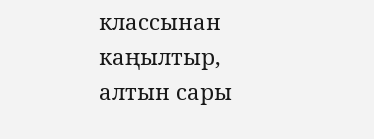классынан каңылтыр, алтын сары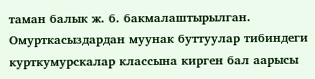таман балык ж. б. бакмалаштырылган. Омурткасыздардан муунак буттуулар тибиндеги курткумурскалар классына кирген бал аарысы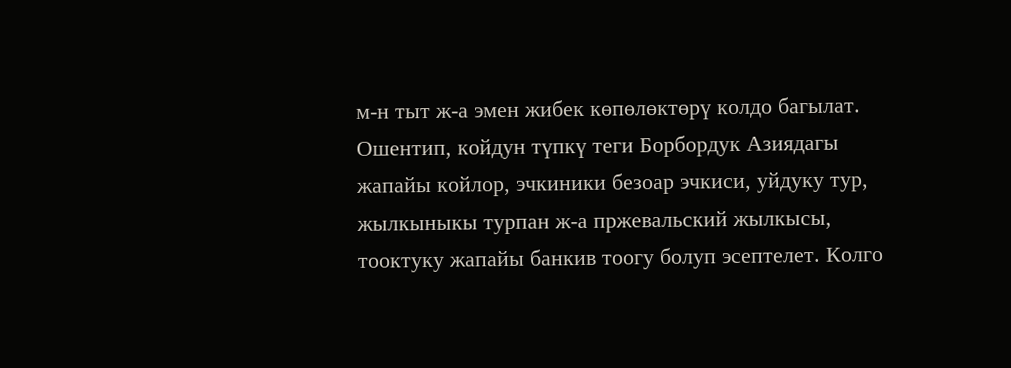м-н тыт ж-а эмен жибек көпөлөктөрү колдо багылат. Ошентип, койдун түпкү теги Борбордук Азиядагы жапайы койлор, эчкиники безоар эчкиси, уйдуку тур, жылкыныкы турпан ж-а пржевальский жылкысы, тооктуку жапайы банкив тоогу болуп эсептелет. Колго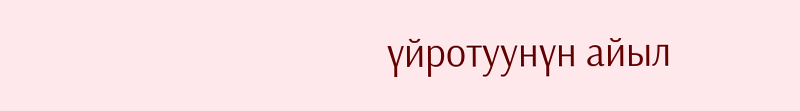үйротуунүн айыл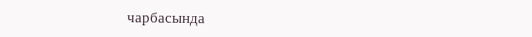чарбасында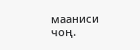мааниси чоң.